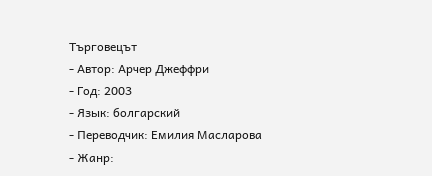Търговецът
- Автор: Арчер Джеффри
- Год: 2003
- Язык: болгарский
- Переводчик: Емилия Масларова
- Жанр: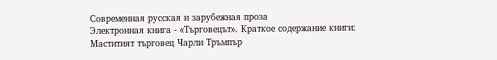Современная русская и зарубежная проза
Электронная книга - «Търговецът». Краткое содержание книги:
Маститият търговец Чарли Тръмпър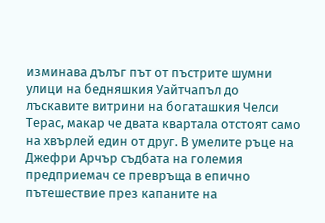изминава дълъг път от пъстрите шумни улици на бедняшкия Уайтчапъл до лъскавите витрини на богаташкия Челси Терас, макар че двата квартала отстоят само на хвърлей един от друг. В умелите ръце на Джефри Арчър съдбата на големия предприемач се превръща в епично пътешествие през капаните на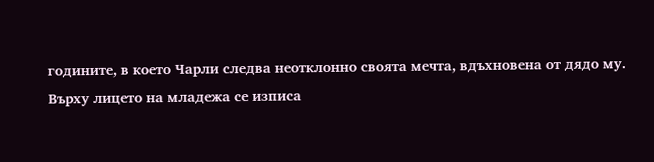годините, в което Чарли следва неотклонно своята мечта, вдъхновена от дядо му.
Върху лицето на младежа се изписа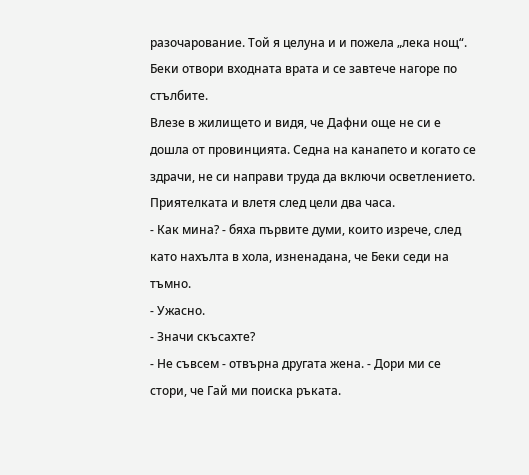разочарование. Той я целуна и и пожела „лека нощ“. Беки отвори входната врата и се завтече нагоре по стълбите.
Влезе в жилището и видя, че Дафни още не си е дошла от провинцията. Седна на канапето и когато се здрачи, не си направи труда да включи осветлението. Приятелката и влетя след цели два часа.
- Как мина? - бяха първите думи, които изрече, след като нахълта в хола, изненадана, че Беки седи на тъмно.
- Ужасно.
- Значи скъсахте?
- Не съвсем - отвърна другата жена. - Дори ми се стори, че Гай ми поиска ръката.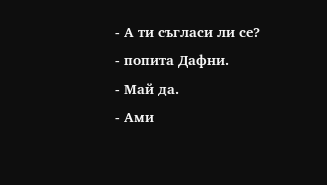- А ти съгласи ли се? - попита Дафни.
- Май да.
- Ами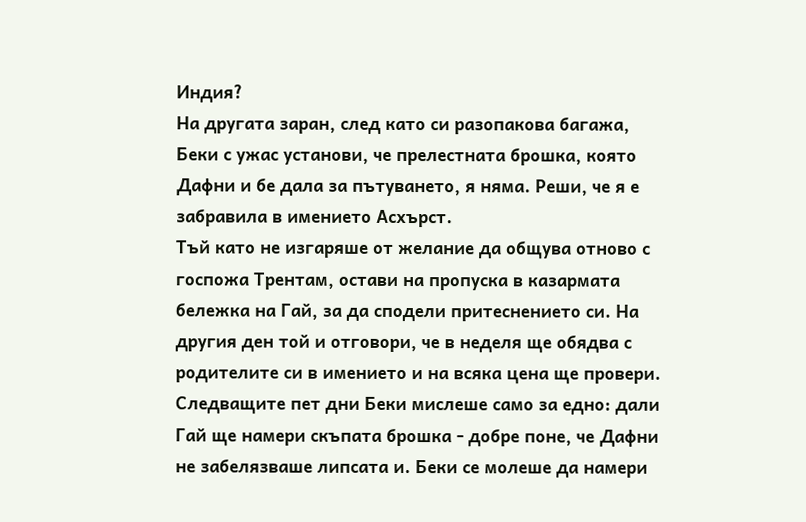Индия?
На другата заран, след като си разопакова багажа, Беки с ужас установи, че прелестната брошка, която Дафни и бе дала за пътуването, я няма. Реши, че я е забравила в имението Асхърст.
Тъй като не изгаряше от желание да общува отново с госпожа Трентам, остави на пропуска в казармата бележка на Гай, за да сподели притеснението си. На другия ден той и отговори, че в неделя ще обядва с родителите си в имението и на всяка цена ще провери.
Следващите пет дни Беки мислеше само за едно: дали Гай ще намери скъпата брошка - добре поне, че Дафни не забелязваше липсата и. Беки се молеше да намери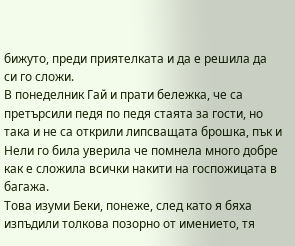бижуто, преди приятелката и да е решила да си го сложи.
В понеделник Гай и прати бележка, че са претърсили педя по педя стаята за гости, но така и не са открили липсващата брошка, пък и Нели го била уверила че помнела много добре как е сложила всички накити на госпожицата в багажа.
Това изуми Беки, понеже, след като я бяха изпъдили толкова позорно от имението, тя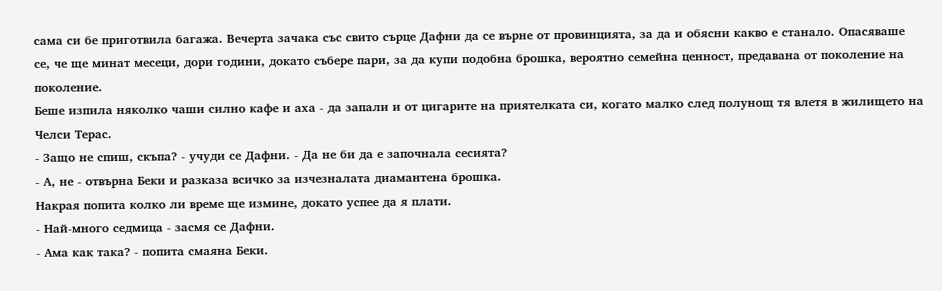сама си бе приготвила багажа. Вечерта зачака със свито сърце Дафни да се върне от провинцията, за да и обясни какво е станало. Опасяваше се, че ще минат месеци, дори години, докато събере пари, за да купи подобна брошка, вероятно семейна ценност, предавана от поколение на поколение.
Беше изпила няколко чаши силно кафе и аха - да запали и от цигарите на приятелката си, когато малко след полунощ тя влетя в жилището на Челси Терас.
- Защо не спиш, скъпа? - учуди се Дафни. - Да не би да е започнала сесията?
- А, не - отвърна Беки и разказа всичко за изчезналата диамантена брошка.
Накрая попита колко ли време ще измине, докато успее да я плати.
- Най-много седмица - засмя се Дафни.
- Ама как така? - попита смаяна Беки.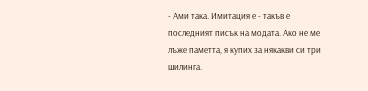- Ами така. Имитация е - такъв е последният писък на модата. Ако не ме лъже паметта, я купих за някакви си три шилинга.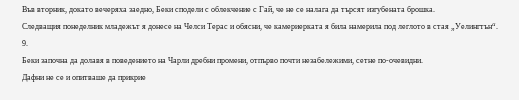Във вторник, докато вечеряха заедно, Беки сподели с облекчение с Гай, че не се налага да търсят изгубената брошка.
Следващия понеделник младежът я донесе на Челси Терас и обясни, че камериерката я била намерила под леглото в стая „Уелингтън“.
9.
Беки започна да долавя в поведението на Чарли дребни промени, отпърво почти незабележими, сетне по-очевидни.
Дафни не се и опитваше да прикрие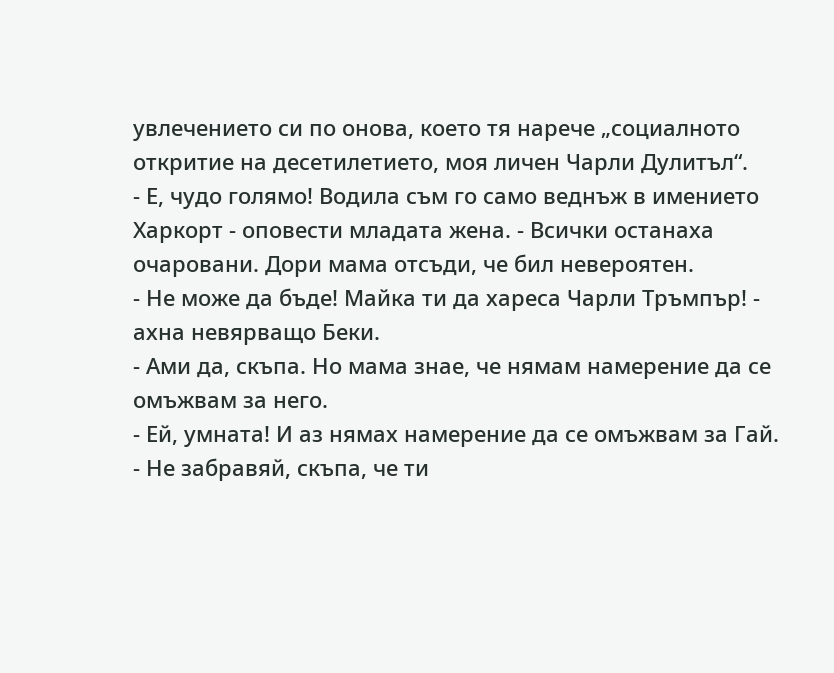увлечението си по онова, което тя нарече „социалното откритие на десетилетието, моя личен Чарли Дулитъл“.
- Е, чудо голямо! Водила съм го само веднъж в имението Харкорт - оповести младата жена. - Всички останаха очаровани. Дори мама отсъди, че бил невероятен.
- Не може да бъде! Майка ти да хареса Чарли Тръмпър! - ахна невярващо Беки.
- Ами да, скъпа. Но мама знае, че нямам намерение да се омъжвам за него.
- Ей, умната! И аз нямах намерение да се омъжвам за Гай.
- Не забравяй, скъпа, че ти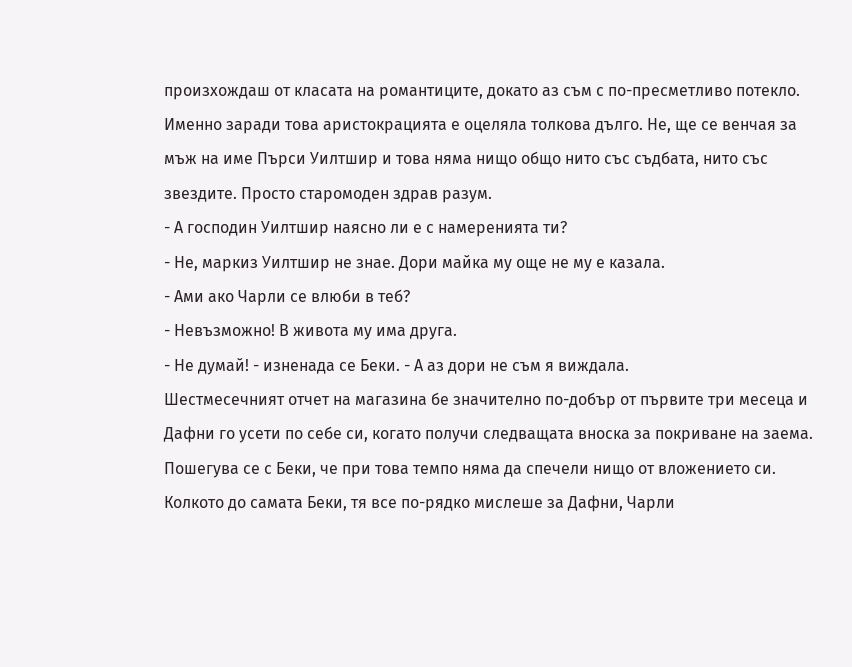произхождаш от класата на романтиците, докато аз съм с по-пресметливо потекло. Именно заради това аристокрацията е оцеляла толкова дълго. Не, ще се венчая за мъж на име Пърси Уилтшир и това няма нищо общо нито със съдбата, нито със звездите. Просто старомоден здрав разум.
- А господин Уилтшир наясно ли е с намеренията ти?
- Не, маркиз Уилтшир не знае. Дори майка му още не му е казала.
- Ами ако Чарли се влюби в теб?
- Невъзможно! В живота му има друга.
- Не думай! - изненада се Беки. - А аз дори не съм я виждала.
Шестмесечният отчет на магазина бе значително по-добър от първите три месеца и Дафни го усети по себе си, когато получи следващата вноска за покриване на заема. Пошегува се с Беки, че при това темпо няма да спечели нищо от вложението си. Колкото до самата Беки, тя все по-рядко мислеше за Дафни, Чарли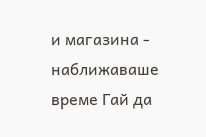и магазина - наближаваше време Гай да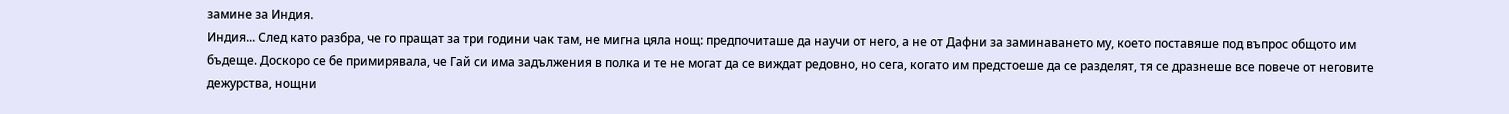замине за Индия.
Индия... След като разбра, че го пращат за три години чак там, не мигна цяла нощ: предпочиташе да научи от него, а не от Дафни за заминаването му, което поставяше под въпрос общото им бъдеще. Доскоро се бе примирявала, че Гай си има задължения в полка и те не могат да се виждат редовно, но сега, когато им предстоеше да се разделят, тя се дразнеше все повече от неговите дежурства, нощни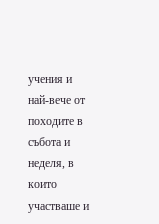учения и най-вече от походите в събота и неделя, в които участваше и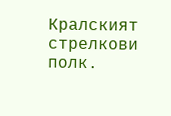Кралският стрелкови полк.